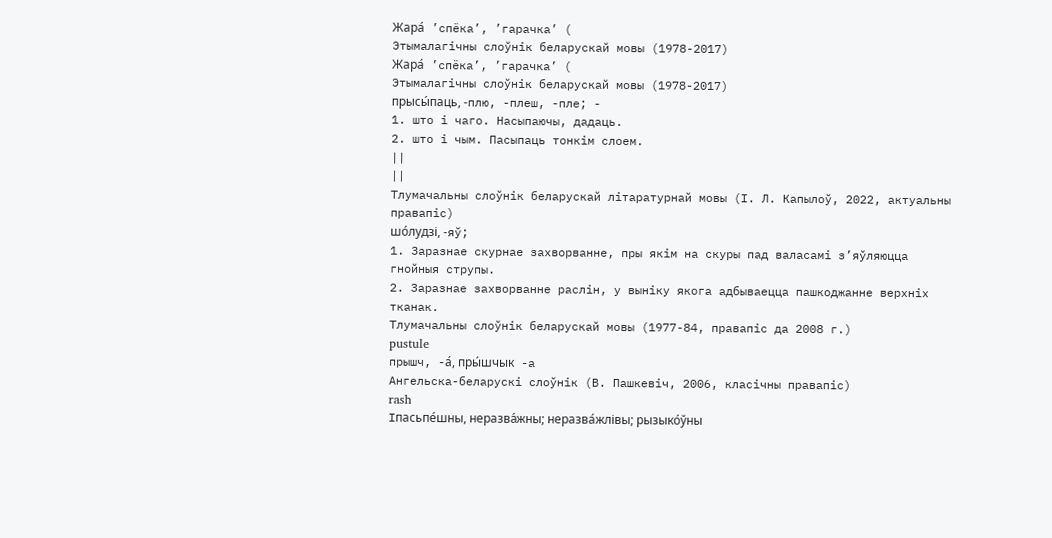Жара́ ’спёка’, ’гарачка’ (
Этымалагічны слоўнік беларускай мовы (1978-2017)
Жара́ ’спёка’, ’гарачка’ (
Этымалагічны слоўнік беларускай мовы (1978-2017)
прысы́паць, -плю, -плеш, -пле; -
1. што і чаго. Насыпаючы, дадаць.
2. што і чым. Пасыпаць тонкім слоем.
||
||
Тлумачальны слоўнік беларускай літаратурнай мовы (І. Л. Капылоў, 2022, актуальны правапіс)
шо́лудзі, ‑яў;
1. Заразнае скурнае захворванне, пры якім на скуры пад валасамі з’яўляюцца гнойныя струпы.
2. Заразнае захворванне раслін, у выніку якога адбываецца пашкоджанне верхніх тканак.
Тлумачальны слоўнік беларускай мовы (1977-84, правапіс да 2008 г.)
pustule
прышч, -а́, пры́шчык -а
Ангельска-беларускі слоўнік (В. Пашкевіч, 2006, класічны правапіс)
rash
Iпасьпе́шны, неразва́жны; неразва́жлівы; рызыко́ўны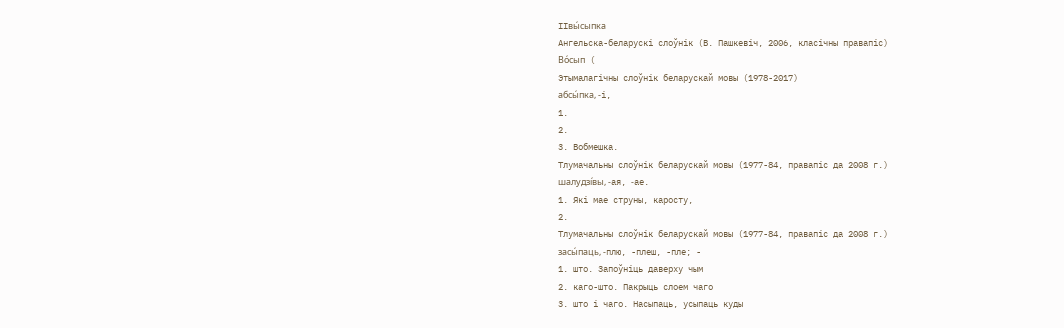IIвы́сыпка
Ангельска-беларускі слоўнік (В. Пашкевіч, 2006, класічны правапіс)
Во́сып (
Этымалагічны слоўнік беларускай мовы (1978-2017)
абсы́пка, ‑і,
1.
2.
3. Вобмешка.
Тлумачальны слоўнік беларускай мовы (1977-84, правапіс да 2008 г.)
шалудзі́вы, ‑ая, ‑ае.
1. Які мае струны, каросту,
2.
Тлумачальны слоўнік беларускай мовы (1977-84, правапіс да 2008 г.)
засы́паць, -плю, -плеш, -пле; -
1. што. Запоўніць даверху чым
2. каго-што. Пакрыць слоем чаго
3. што і чаго. Насыпаць, усыпаць куды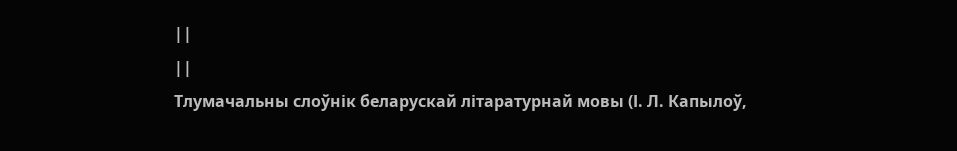||
||
Тлумачальны слоўнік беларускай літаратурнай мовы (І. Л. Капылоў,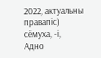2022, актуальны правапіс)
сёмуха, ‑і,
Адно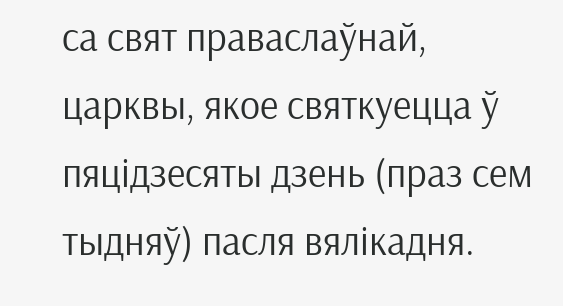са свят праваслаўнай, царквы, якое святкуецца ў пяцідзесяты дзень (праз сем тыдняў) пасля вялікадня.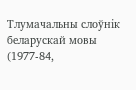Тлумачальны слоўнік беларускай мовы (1977-84,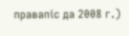правапіс да 2008 г.)